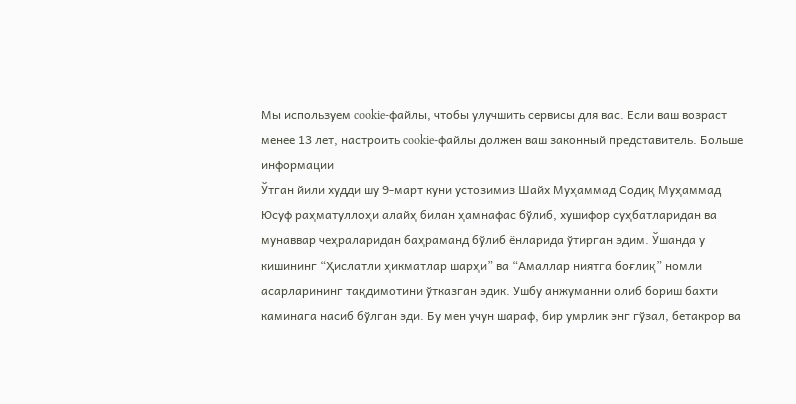Мы используем cookie-файлы, чтобы улучшить сервисы для вас. Если ваш возраст менее 13 лет, настроить cookie-файлы должен ваш законный представитель. Больше информации
Ўтган йили худди шу 9-март куни устозимиз Шайх Муҳаммад Содиқ Муҳаммад Юсуф раҳматуллоҳи алайҳ билан ҳамнафас бўлиб, хушифор суҳбатларидан ва мунаввар чеҳраларидан баҳраманд бўлиб ёнларида ўтирган эдим. Ўшанда у кишининг “Ҳислатли ҳикматлар шарҳи” ва “Амаллар ниятга боғлиқ” номли асарларининг тақдимотини ўтказган эдик. Ушбу анжуманни олиб бориш бахти каминага насиб бўлган эди. Бу мен учун шараф, бир умрлик энг гўзал, бетакрор ва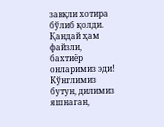завқли хотира бўлиб қолди. Қандай ҳам файзли, бахтиёр онларимиз эди! Кўнглимиз бутун, дилимиз яшнаган,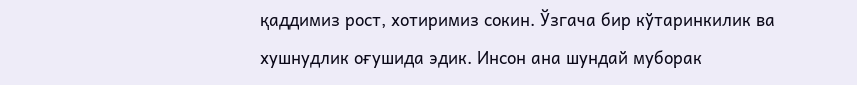қаддимиз рост, хотиримиз сокин. Ўзгача бир кўтаринкилик ва хушнудлик оғушида эдик. Инсон ана шундай муборак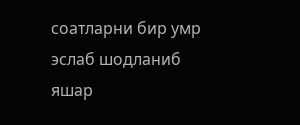соатларни бир умр эслаб шодланиб яшар